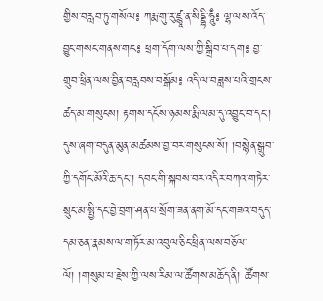གྱིས་བརླབ་ཏུ་གསོལ༔ ཀརྨ་གུ་རུ་ཛྙཱ་ན་སིདྡྷི་ཧཱུྃ༔ ལྷ་ལས་འོད་བྱུང་གསང་གནས་གང༔ ཕྲག་དོག་ལས་ཀྱི་སྒྲིབ་པ་དག༔ བྱ་གྲུབ་ཕྲིན་ལས་བྱིན་བརླབས་བསྒོམ༔ འདི་ལ་བཟླས་པའི་གྲངས་ཚད་མ་གསུངས། རྟགས་དངོས་ཉམས་རྨི་ལམ་དུ་འབྱུང་བ་དང་། དུས་ཞག་བདུན་མུན་མཚམས་བྱ་བར་གསུངས་སོ། །བསྙེན་སྒྲུབ་ཀྱི་དགོང་མོའི་ཆ་དང་། དབང་གི་སྐབས་བར་འདིར་བཀའ་གཏེར་སྲུང་མ་སྤྱི་དང་བྱེ་བྲག་ཤན་པ་སྲོག་ཟན་ནག་མོ་དང་གཟའ་བདུད་དམ་ཅན་རྣམས་ལ་གཏོར་མ་འབུལ་ཅིང་ཕྲིན་ལས་བཅོལ་ལོ། །གསུམ་པ་རྗེས་ཀྱི་ལས་རིམ་ལ་ཚོགས་མཆོད་ནི། ཚོགས་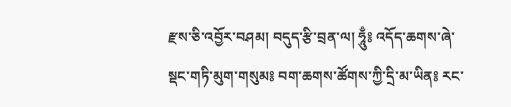རྫས་ཅི་འབྱོར་བཤམ། བདུད་རྩི་བྲན་ལ། ཧཱུྃ༔ འདོད་ཆགས་ཞེ་སྡང་གཏི་མུག་གསུམ༔ བག་ཆགས་ཚོགས་ཀྱི་དྲི་མ་ཡིན༔ རང་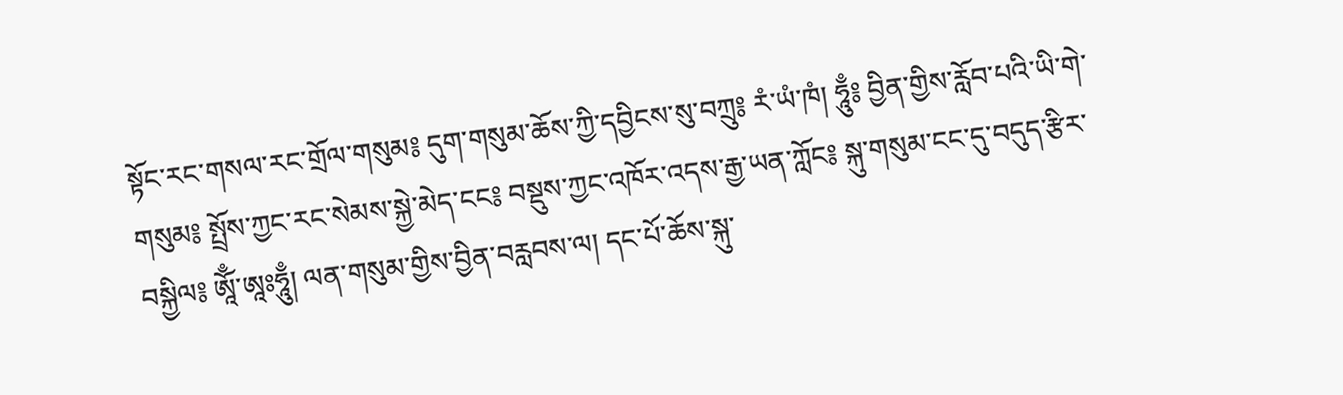སྟོང་རང་གསལ་རང་གྲོལ་གསུམ༔ དུག་གསུམ་ཆོས་ཀྱི་དབྱིངས་སུ་བཀྲུ༔ རཾ་ཡཾ་ཁཾ། ཧཱུྃ༔ བྱིན་གྱིས་རློབ་པའི་ཡི་གེ་གསུམ༔ སྤྲོས་ཀྱང་རང་སེམས་སྐྱེ་མེད་ངང༔ བསྡུས་ཀྱང་འཁོར་འདས་རྒྱ་ཡན་ཀློང༔ སྐུ་གསུམ་ངང་དུ་བདུད་རྩིར་བསྐྱིལ༔ ཨཱོྃ་ཨཱཿཧཱུྃ། ལན་གསུམ་གྱིས་བྱིན་བརླབས་ལ། དང་པོ་ཆོས་སྐུ་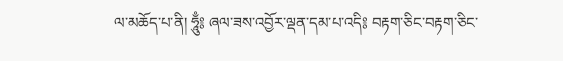ལ་མཆོད་པ་ནི། ཧཱུྃ༔ ཞལ་ཟས་འབྱོར་ལྡན་དམ་པ་འདི༔ བརྟག་ཅིང་བརྟག་ཅིང་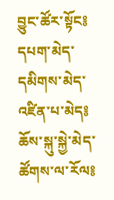བྱུང་ཚོར་སྟོང༔ དཔག་མེད་དམིགས་མེད་འཛིན་པ་མེད༔ ཆོས་སྐུ་སྐྱེ་མེད་ཚོགས་ལ་རོལ༔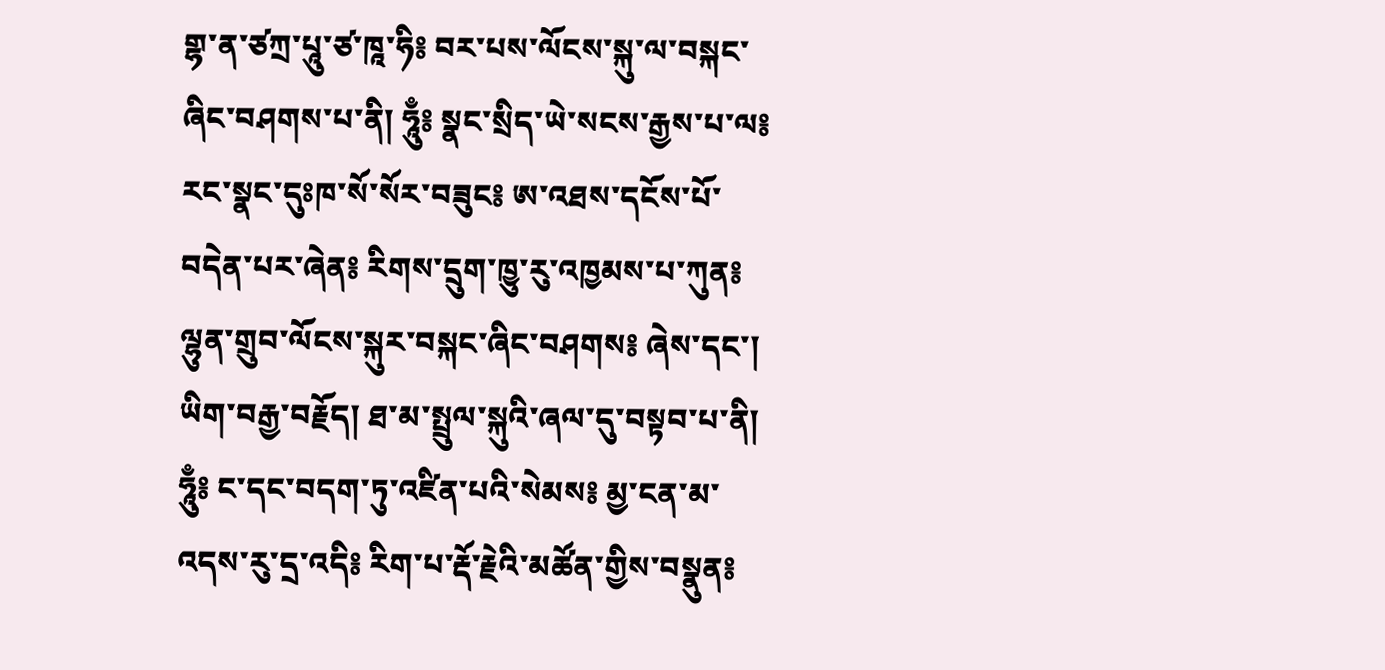གྷ་ན་ཙཀྲ་པཱུ་ཙ་ཁཱ་ཧི༔ བར་པས་ལོངས་སྐུ་ལ་བསྐང་ཞིང་བཤགས་པ་ནི། ཧཱུྃ༔ སྣང་སྲིད་ཡེ་སངས་རྒྱས་པ་ལ༔ རང་སྣང་དུཿཁ་སོ་སོར་བཟུང༔ ཨ་འཐས་དངོས་པོ་བདེན་པར་ཞེན༔ རིགས་དྲུག་ཁྱུ་རུ་འཁྱམས་པ་ཀུན༔ ལྷུན་གྲུབ་ལོངས་སྐུར་བསྐང་ཞིང་བཤགས༔ ཞེས་དང་། ཡིག་བརྒྱ་བརྗོད། ཐ་མ་སྤྲུལ་སྐུའི་ཞལ་དུ་བསྟབ་པ་ནི། ཧཱུྃ༔ ང་དང་བདག་ཏུ་འཛིན་པའི་སེམས༔ མྱ་ངན་མ་འདས་རུ་དྲ་འདི༔ རིག་པ་རྡོ་རྗེའི་མཚོན་གྱིས་བསྣུན༔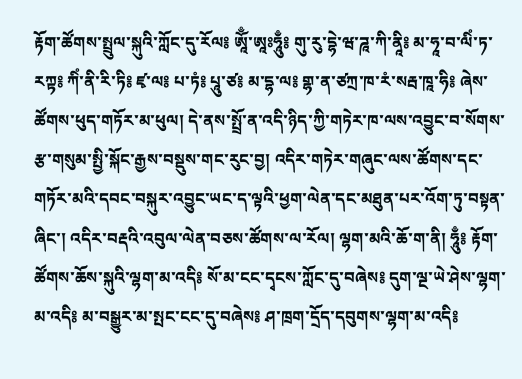རྟོག་ཚོགས་སྤྲུལ་སྐུའི་ཀློང་དུ་རོལ༔ ཨཱོྃ་ཨཱཿཧཱུྃ༔ གུ་རུ་དྷེ་ཝ་ཌཱ་ཀི་ནཱི༔ མ་ཧཱ་བ་ལིཾ་ཏ་རཀྟ༔ ཀིཾ་ནི་རི་ཏི༔ ཛྭ་ལ༔ པ་ཏཾ༔ པཱུ་ཙ༔ མ་དྷ་ལ༔ གྷ་ན་ཙཀྲ་ཁ་རཾ་སརྦ་ཁཱ་ཧི༔ ཞེས་ཚོགས་ཕུད་གཏོར་མ་ཕུལ། དེ་ནས་སྤྲོ་ན་འདི་ཉིད་ཀྱི་གཏེར་ཁ་ལས་འབྱུང་བ་སོགས་རྩ་གསུམ་སྤྱི་སྐོང་རྒྱས་བསྡུས་གང་རུང་བྱ། འདིར་གཏེར་གཞུང་ལས་ཚོགས་དང་གཏོར་མའི་དབང་བསྐུར་འབྱུང་ཡང་ད་ལྟའི་ཕྱག་ལེན་དང་མཐུན་པར་འོག་ཏུ་བསྟན་ཞིང་། འདིར་བརྡའི་འབུལ་ལེན་བཅས་ཚོགས་ལ་རོལ། ལྷག་མའི་ཆོ་ག་ནི། ཧཱུྃ༔ རྟོག་ཚོགས་ཆོས་སྐུའི་ལྷག་མ་འདི༔ སོ་མ་ངང་དྭངས་ཀློང་དུ་བཞེས༔ དུག་ལྔ་ཡེ་ཤེས་ལྷག་མ་འདི༔ མ་བསྒྱུར་མ་སྤང་ངང་དུ་བཞེས༔ ཤ་ཁྲག་དྲོད་དབུགས་ལྷག་མ་འདི༔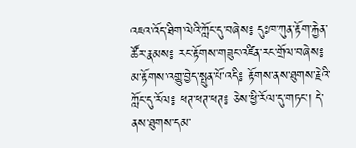འཇའ་འོད་ཐིག་ལེའི་ཀློང་དུ་བཞེས༔ དུཿཁ་ཀུན་རྟོག་རྐྱེན་ཚོར་རྣམས༔ རང་རྟོགས་གཟུང་འཛིན་རང་གྲོལ་བཞེས༔ མ་རྟོགས་འགྱུ་བྱེད་སྤུན་པོ་འདི༔ རྟོགས་ནས་ཐུགས་རྗེའི་ཀློང་དུ་རོལ༔ ཕཊ་ཕཊ་ཕཊ༔ ཅེས་ཕྱི་རོལ་དུ་གཏང་། དེ་ནས་ཐུགས་དམ་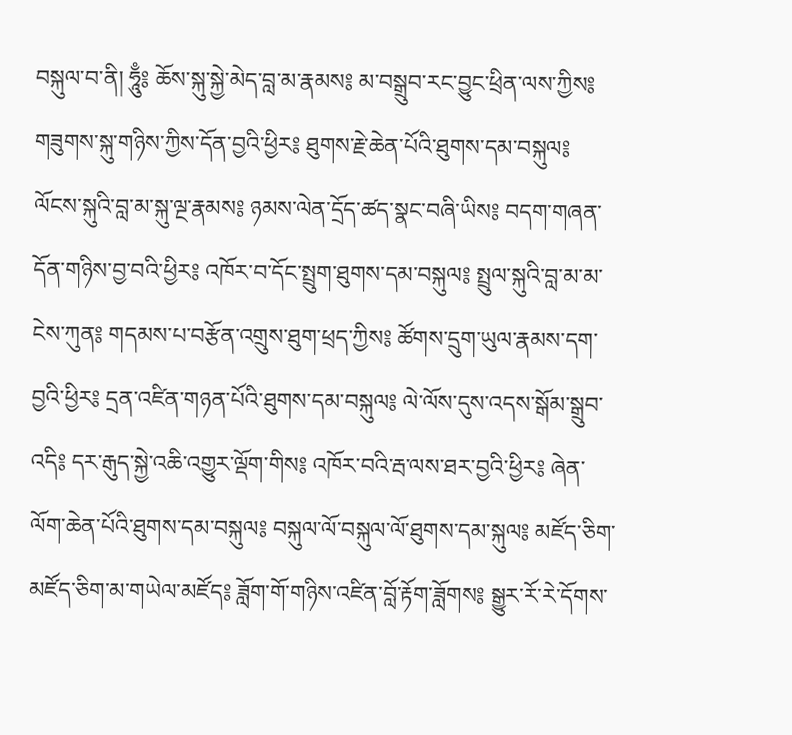བསྐུལ་བ་ནི། ཧཱུྃ༔ ཆོས་སྐུ་སྐྱེ་མེད་བླ་མ་རྣམས༔ མ་བསྒྲུབ་རང་བྱུང་ཕྲིན་ལས་ཀྱིས༔ གཟུགས་སྐུ་གཉིས་ཀྱིས་དོན་བྱའི་ཕྱིར༔ ཐུགས་རྗེ་ཆེན་པོའི་ཐུགས་དམ་བསྐུལ༔ ལོངས་སྐུའི་བླ་མ་སྐུ་ལྔ་རྣམས༔ ཉམས་ལེན་དྲོད་ཚད་སྣང་བཞི་ཡིས༔ བདག་གཞན་དོན་གཉིས་བྱ་བའི་ཕྱིར༔ འཁོར་བ་དོང་སྤྲུག་ཐུགས་དམ་བསྐུལ༔ སྤྲུལ་སྐུའི་བླ་མ་མ་ངེས་ཀུན༔ གདམས་པ་བརྩོན་འགྲུས་ཐུག་ཕྲད་ཀྱིས༔ ཚོགས་དྲུག་ཡུལ་རྣམས་དག་བྱའི་ཕྱིར༔ དྲན་འཛིན་གཉན་པོའི་ཐུགས་དམ་བསྐུལ༔ ལེ་ལོས་དུས་འདས་སྒོམ་སྒྲུབ་འདི༔ དར་རྒུད་སྐྱེ་འཆི་འགྱུར་ལྡོག་གིས༔ འཁོར་བའི་རྦ་ལས་ཐར་བྱའི་ཕྱིར༔ ཞེན་ལོག་ཆེན་པོའི་ཐུགས་དམ་བསྐུལ༔ བསྐུལ་ལོ་བསྐུལ་ལོ་ཐུགས་དམ་སྐུལ༔ མཛོད་ཅིག་མཛོད་ཅིག་མ་གཡེལ་མཛོད༔ ཟློག་གོ་གཉིས་འཛིན་བློ་རྟོག་ཟློགས༔ སྒྱུར་རོ་རེ་དོགས་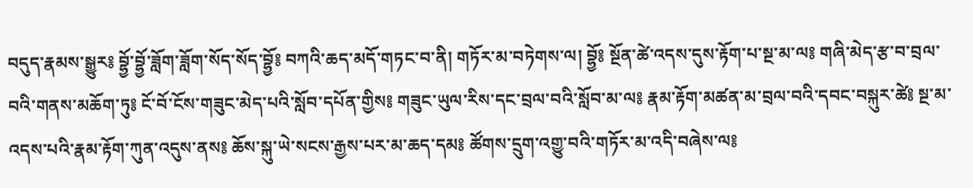བདུད་རྣམས་སྒྱུར༔ བྷྱོ་བྷྱོ་ཟློག་ཟློག་སོད་སོད་བྷྱོ༔ བཀའི་ཆད་མདོ་གཏང་བ་ནི། གཏོར་མ་བཏེགས་ལ། བྷྱོ༔ སྔོན་ཚེ་འདས་དུས་རྟོག་པ་སྔ་མ་ལ༔ གཞི་མེད་རྩ་བ་བྲལ་བའི་གནས་མཆོག་ཏུ༔ ངོ་བོ་ངོས་གཟུང་མེད་པའི་སློབ་དཔོན་གྱིས༔ གཟུང་ཡུལ་རིས་དང་བྲལ་བའི་སློབ་མ་ལ༔ རྣམ་རྟོག་མཚན་མ་བྲལ་བའི་དབང་བསྐུར་ཚེ༔ སྔ་མ་འདས་པའི་རྣམ་རྟོག་ཀུན་འདུས་ནས༔ ཆོས་སྐུ་ཡེ་སངས་རྒྱས་པར་མ་ཆད་དམ༔ ཚོགས་དྲུག་འགྱུ་བའི་གཏོར་མ་འདི་བཞེས་ལ༔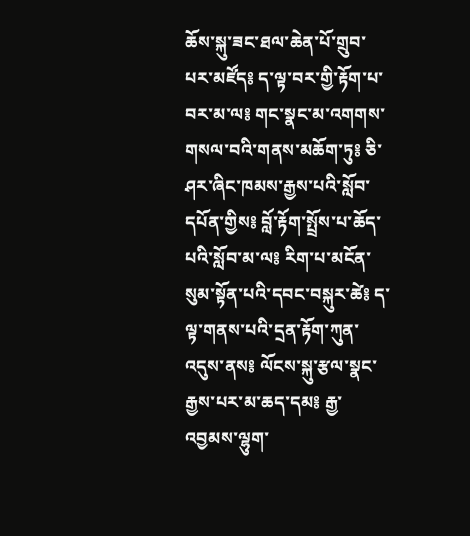ཆོས་སྐུ་ཟང་ཐལ་ཆེན་པོ་གྲུབ་པར་མཛོད༔ ད་ལྟ་བར་གྱི་རྟོག་པ་བར་མ་ལ༔ གང་སྣང་མ་འགགས་གསལ་བའི་གནས་མཆོག་ཏུ༔ ཅི་ཤར་ཞིང་ཁམས་རྒྱས་པའི་སློབ་དཔོན་གྱིས༔ བློ་རྟོག་སྤྲོས་པ་ཆོད་པའི་སློབ་མ་ལ༔ རིག་པ་མངོན་སུམ་སྟོན་པའི་དབང་བསྐུར་ཚེ༔ ད་ལྟ་གནས་པའི་དྲན་རྟོག་ཀུན་འདུས་ནས༔ ལོངས་སྐུ་རྩལ་སྣང་རྒྱས་པར་མ་ཆད་དམ༔ རྒྱ་འབྱམས་ལྷུག་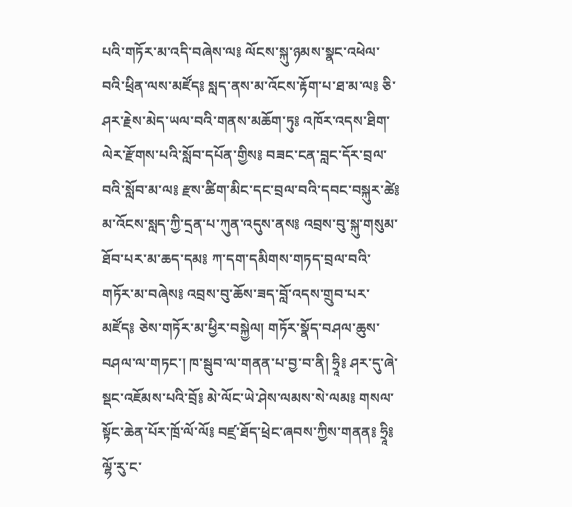པའི་གཏོར་མ་འདི་བཞེས་ལ༔ ལོངས་སྐུ་ཉམས་སྣང་འཕེལ་བའི་ཕྲིན་ལས་མཛོད༔ སླད་ནས་མ་འོངས་རྟོག་པ་ཐ་མ་ལ༔ ཅི་ཤར་རྗེས་མེད་ཡལ་བའི་གནས་མཆོག་ཏུ༔ འཁོར་འདས་ཐིག་ལེར་རྫོགས་པའི་སློབ་དཔོན་གྱིས༔ བཟང་ངན་བླང་དོར་བྲལ་བའི་སློབ་མ་ལ༔ རྫས་ཚིག་མིང་དང་བྲལ་བའི་དབང་བསྐུར་ཚེ༔ མ་འོངས་སླད་ཀྱི་དྲན་པ་ཀུན་འདུས་ནས༔ འབྲས་བུ་སྐུ་གསུམ་ཐོབ་པར་མ་ཆད་དམ༔ ཀ་དག་དམིགས་གཏད་བྲལ་བའི་གཏོར་མ་བཞེས༔ འབྲས་བུ་ཆོས་ཟད་བློ་འདས་གྲུབ་པར་མཛོད༔ ཅེས་གཏོར་མ་ཕྱིར་བསྐྱེལ། གཏོར་སྣོད་བཤལ་ཆུས་བཤལ་ལ་གཏང་། ཁ་སྦུབ་ལ་གནན་པ་བྱ་བ་ནི། ཧྲཱི༔ ཤར་དུ་ཞེ་སྡང་འཇོམས་པའི་བྲོ༔ མེ་ལོང་ཡེ་ཤེས་ལམས་སེ་ལམ༔ གསལ་སྟོང་ཆེན་པོར་ཁྲོ་ལོ་ལོ༔ བཛྲ་ཐོད་ཕྲེང་ཞབས་ཀྱིས་གནན༔ ཧྲཱི༔ ལྷོ་རུ་ང་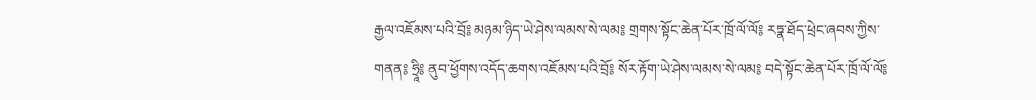རྒྱལ་འཇོམས་པའི་བྲོ༔ མཉམ་ཉིད་ཡེ་ཤེས་ལམས་སེ་ལམ༔ གྲགས་སྟོང་ཆེན་པོར་ཁྲོ་ལོ་ལོ༔ རཏྣ་ཐོད་ཕྲེང་ཞབས་ཀྱིས་གནན༔ ཧྲཱི༔ ནུབ་ཕྱོགས་འདོད་ཆགས་འཇོམས་པའི་བྲོ༔ སོར་རྟོག་ཡེ་ཤེས་ལམས་སེ་ལམ༔ བདེ་སྟོང་ཆེན་པོར་ཁྲོ་ལོ་ལོ༔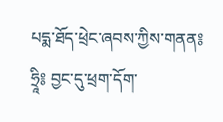པདྨ་ཐོད་ཕྲེང་ཞབས་ཀྱིས་གནན༔ ཧྲཱི༔ བྱང་དུ་ཕྲག་དོག་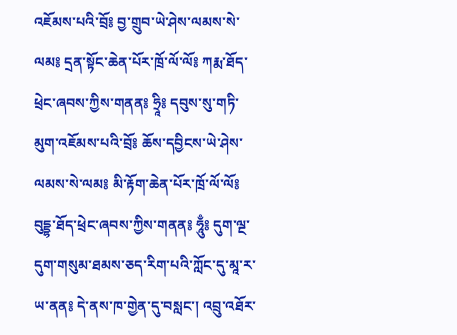འཇོམས་པའི་བྲོ༔ བྱ་གྲུབ་ཡེ་ཤེས་ལམས་སེ་ལམ༔ དྲན་སྟོང་ཆེན་པོར་ཁྲོ་ལོ་ལོ༔ ཀརྨ་ཐོད་ཕྲེང་ཞབས་ཀྱིས་གནན༔ ཧྲཱི༔ དབུས་སུ་གཏི་མུག་འཇོམས་པའི་བྲོ༔ ཆོས་དབྱིངས་ཡེ་ཤེས་ལམས་སེ་ལམ༔ མི་རྟོག་ཆེན་པོར་ཁྲོ་ལོ་ལོ༔ བུདྡྷ་ཐོད་ཕྲེང་ཞབས་ཀྱིས་གནན༔ ཧཱུྃ༔ དུག་ལྔ་དུག་གསུམ་ཐམས་ཅད་རིག་པའི་ཀློང་དུ་མཱ་ར་ཡ་ནན༔ དེ་ནས་ཁ་གྱེན་དུ་བསླང་། འབྲུ་འཐོར་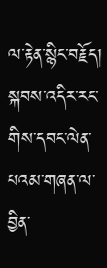ལ་རྟེན་སྙིང་བརྗོད། སྐབས་འདིར་རང་གིས་དབང་ལེན་པའམ་གཞན་ལ་བྱིན་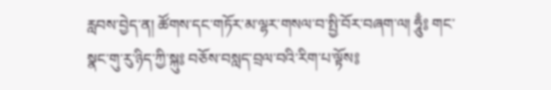རླབས་བྱེད་ན། ཚོགས་དང་གཏོར་མ་ལྷར་གསལ་བ་སྤྱི་བོར་བཞག་ལ། ཧཱུྃ༔ གང་སྣང་གུ་རུ་ཉིད་ཀྱི་སྐུ༔ བཅོས་བསླད་བྲལ་བའི་རིག་པ་ལྟོས༔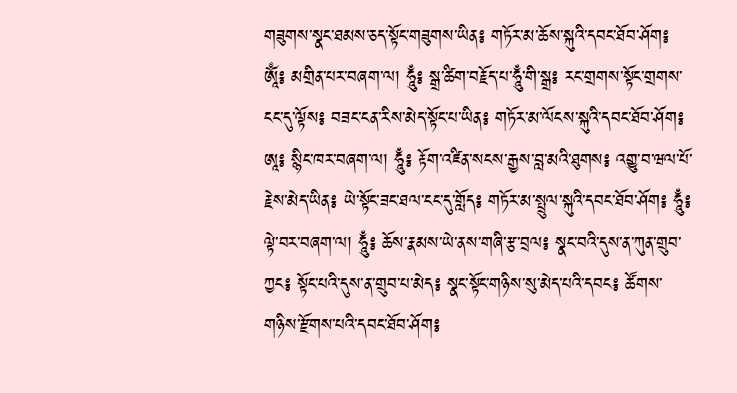གཟུགས་སྣང་ཐམས་ཅད་སྟོང་གཟུགས་ཡིན༔ གཏོར་མ་ཆོས་སྐུའི་དབང་ཐོབ་ཤོག༔ ཨཱོྃ༔ མགྲིན་པར་བཞག་ལ། ཧཱུྃ༔ སྒྲ་ཚིག་བརྗོད་པ་ཧཱུྃ་གི་སྒྲ༔ རང་གྲགས་སྟོང་གྲགས་ངང་དུ་ལྟོས༔ བཟང་ངན་རིས་མེད་སྟོང་པ་ཡིན༔ གཏོར་མ་ལོངས་སྐུའི་དབང་ཐོབ་ཤོག༔ ཨཱ༔ སྙིང་ཁར་བཞག་ལ། ཧཱུྃ༔ རྟོག་འཛིན་སངས་རྒྱས་བླ་མའི་ཐུགས༔ འགྱུ་བ་ཝལ་པོ་རྗེས་མེད་ཡིན༔ ཡེ་སྟོང་ཟང་ཐལ་ངང་དུ་གློད༔ གཏོར་མ་སྤྲུལ་སྐུའི་དབང་ཐོབ་ཤོག༔ ཧཱུྃ༔ ལྟེ་བར་བཞག་ལ། ཧཱུྃ༔ ཆོས་རྣམས་ཡེ་ནས་གཞི་རྩ་བྲལ༔ སྣང་བའི་དུས་ན་ཀུན་གྲུབ་ཀྱང༔ སྟོང་པའི་དུས་ན་གྲུབ་པ་མེད༔ སྣང་སྟོང་གཉིས་སུ་མེད་པའི་དབང༔ ཚོགས་གཉིས་རྫོགས་པའི་དབང་ཐོབ་ཤོག༔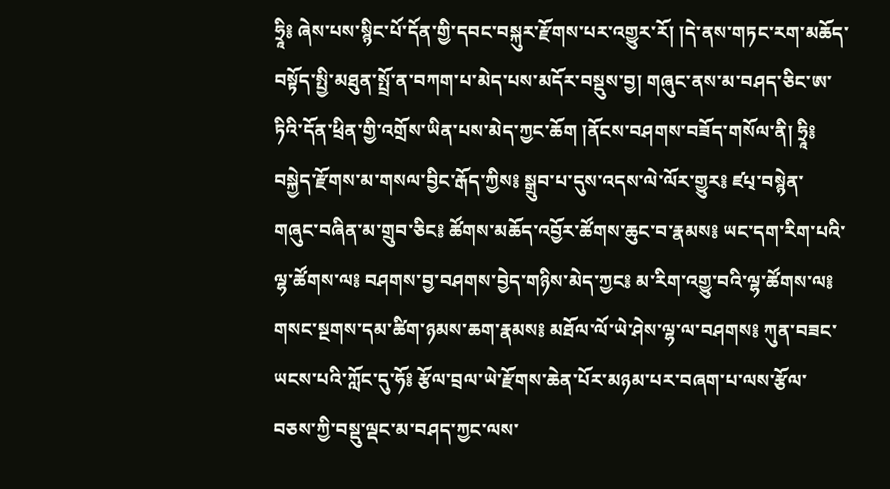ཧྲཱི༔ ཞེས་པས་སྙིང་པོ་དོན་གྱི་དབང་བསྐུར་རྫོགས་པར་འགྱུར་རོ། །དེ་ནས་གཏང་རག་མཆོད་བསྟོད་སྤྱི་མཐུན་སྤྲོ་ན་བཀག་པ་མེད་པས་མདོར་བསྡུས་བྱ། གཞུང་ནས་མ་བཤད་ཅིང་ཨ་ཏིའི་དོན་ཕྲིན་གྱི་འགྲོས་ཡིན་པས་མེད་ཀྱང་ཆོག །ནོངས་བཤགས་བཟོད་གསོལ་ནི། ཧྲཱི༔ བསྐྱེད་རྫོགས་མ་གསལ་བྱིང་རྒོད་ཀྱིས༔ སྒྲུབ་པ་དུས་འདས་ལེ་ལོར་གྱུར༔ ཛཔ྄་བསྙེན་གཞུང་བཞིན་མ་གྲུབ་ཅིང༔ ཚོགས་མཆོད་འབྱོར་ཚོགས་ཆུང་བ་རྣམས༔ ཡང་དག་རིག་པའི་ལྷ་ཚོགས་ལ༔ བཤགས་བྱ་བཤགས་བྱེད་གཉིས་མེད་ཀྱང༔ མ་རིག་འགྱུ་བའི་ལྷ་ཚོགས་ལ༔ གསང་སྔགས་དམ་ཚིག་ཉམས་ཆག་རྣམས༔ མཐོལ་ལོ་ཡེ་ཤེས་ལྷ་ལ་བཤགས༔ ཀུན་བཟང་ཡངས་པའི་ཀློང་དུ་ཧོ༔ རྩོལ་བྲལ་ཡེ་རྫོགས་ཆེན་པོར་མཉམ་པར་བཞག་པ་ལས་རྩོལ་བཅས་ཀྱི་བསྡུ་ལྡང་མ་བཤད་ཀྱང་ལས་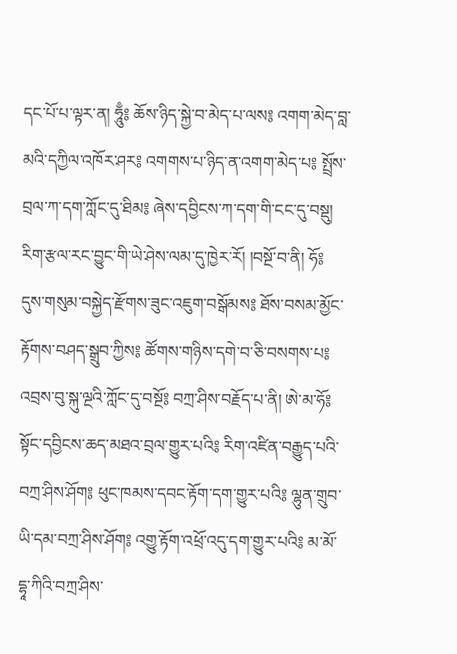དང་པོ་པ་ལྟར་ན། ཧཱུྃ༔ ཆོས་ཉིད་སྐྱེ་བ་མེད་པ་ལས༔ འགག་མེད་བླ་མའི་དཀྱིལ་འཁོར་ཤར༔ འགགས་པ་ཉིད་ན་འགག་མེད་པ༔ སྤྲོས་བྲལ་ཀ་དག་ཀློང་དུ་ཐིམ༔ ཞེས་དབྱིངས་ཀ་དག་གི་ངང་དུ་བསྡུ། རིག་རྩལ་རང་བྱུང་གི་ཡེ་ཤེས་ལམ་དུ་ཁྱེར་རོ། །བསྔོ་བ་ནི། ཧོ༔ དུས་གསུམ་བསྐྱེད་རྫོགས་ཟུང་འཇུག་བསྒོམས༔ ཐོས་བསམ་མྱོང་རྟོགས་བཤད་སྒྲུབ་ཀྱིས༔ ཚོགས་གཉིས་དགེ་བ་ཅི་བསགས་པ༔ འབྲས་བུ་སྐུ་ལྔའི་ཀློང་དུ་བསྔོ༔ བཀྲ་ཤིས་བརྗོད་པ་ནི། ཨེ་མ་ཧོ༔ སྟོང་དབྱིངས་ཆད་མཐའ་བྲལ་གྱུར་པའི༔ རིག་འཛིན་བརྒྱུད་པའི་བཀྲ་ཤིས་ཤོག༔ ཕུང་ཁམས་དབང་རྟོག་དག་གྱུར་པའི༔ ལྷུན་གྲུབ་ཡི་དམ་བཀྲ་ཤིས་ཤོག༔ འགྱུ་རྟོག་འཕྲོ་འདུ་དག་གྱུར་པའི༔ མ་མོ་དྷཱ་ཀིའི་བཀྲ་ཤིས་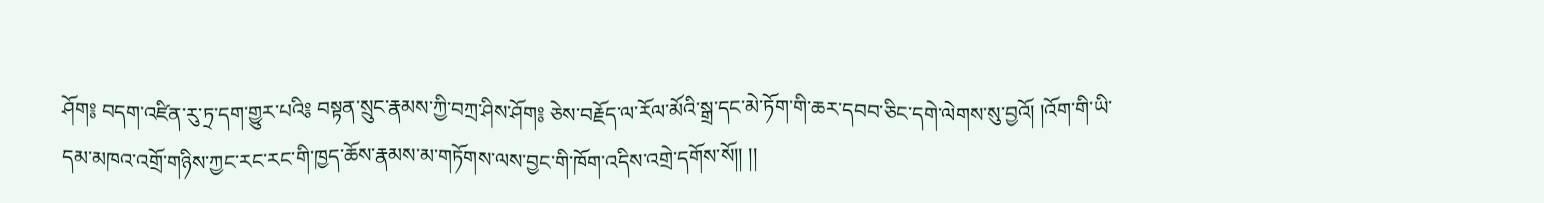ཤོག༔ བདག་འཛིན་རུ་ཏྲ་དག་གྱུར་པའི༔ བསྟན་སྲུང་རྣམས་ཀྱི་བཀྲ་ཤིས་ཤོག༔ ཅེས་བརྗོད་ལ་རོལ་མོའི་སྒྲ་དང་མེ་ཏོག་གི་ཆར་དབབ་ཅིང་དགེ་ལེགས་སུ་བྱའོ། །འོག་གི་ཡི་དམ་མཁའ་འགྲོ་གཉིས་ཀྱང་རང་རང་གི་ཁྱད་ཆོས་རྣམས་མ་གཏོགས་ལས་བྱང་གི་ཁོག་འདིས་འགྲེ་དགོས་སོ།། །།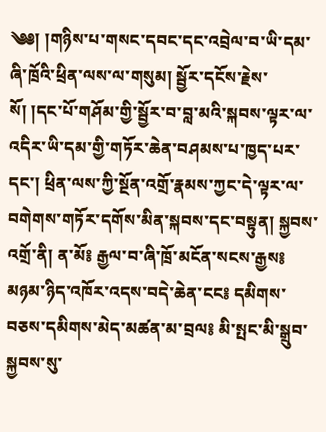༄༅། །གཉིས་པ་གསང་དབང་དང་འབྲེལ་བ་ཡི་དམ་ཞི་ཁྲོའི་ཕྲིན་ལས་ལ་གསུམ། སྦྱོར་དངོས་རྗེས་སོ། །དང་པོ་གཤོམ་གྱི་སྦྱོར་བ་བླ་མའི་སྐབས་ལྟར་ལ་འདིར་ཡི་དམ་གྱི་གཏོར་ཆེན་བཤམས་པ་ཁྱད་པར་དང་། ཕྲིན་ལས་ཀྱི་སྔོན་འགྲོ་རྣམས་ཀྱང་དེ་ལྟར་ལ་བགེགས་གཏོར་དགོས་མིན་སྐབས་དང་བསྟུན། སྐྱབས་འགྲོ་ནི། ན་མོ༔ རྒྱལ་བ་ཞི་ཁྲོ་མངོན་སངས་རྒྱས༔ མཉམ་ཉིད་འཁོར་འདས་བདེ་ཆེན་ངང༔ དམིགས་བཅས་དམིགས་མེད་མཚན་མ་བྲལ༔ མི་སྤང་མི་སྒྲུབ་སྐྱབས་སུ་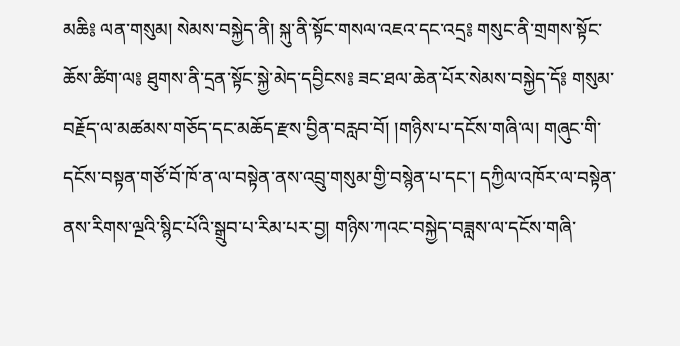མཆི༔ ལན་གསུམ། སེམས་བསྐྱེད་ནི། སྐུ་ནི་སྟོང་གསལ་འཇའ་དང་འདྲ༔ གསུང་ནི་གྲགས་སྟོང་ཆོས་ཚིག་ལ༔ ཐུགས་ནི་དྲན་སྟོང་སྐྱེ་མེད་དབྱིངས༔ ཟང་ཐལ་ཆེན་པོར་སེམས་བསྐྱེད་དོ༔ གསུམ་བརྗོད་ལ་མཚམས་གཅོད་དང་མཆོད་རྫས་བྱིན་བརླབ་བོ། །གཉིས་པ་དངོས་གཞི་ལ། གཞུང་གི་དངོས་བསྟན་གཙོ་བོ་ཁོ་ན་ལ་བསྟེན་ནས་འབྲུ་གསུམ་གྱི་བསྙེན་པ་དང་། དཀྱིལ་འཁོར་ལ་བསྟེན་ནས་རིགས་ལྔའི་སྙིང་པོའི་སྒྲུབ་པ་རིམ་པར་བྱ། གཉིས་ཀའང་བསྐྱེད་བཟླས་ལ་དངོས་གཞི་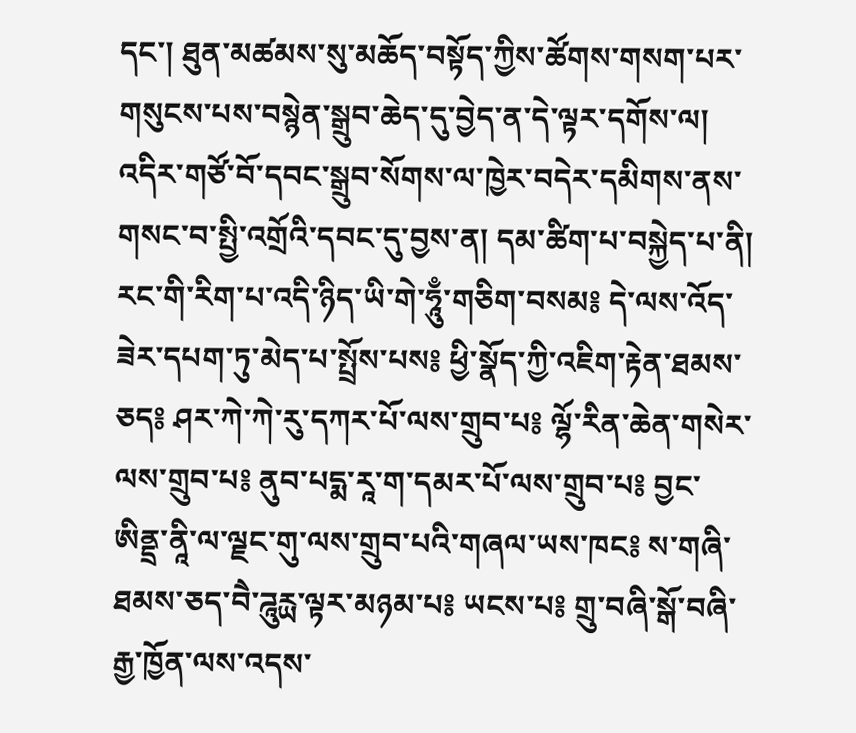དང་། ཐུན་མཚམས་སུ་མཆོད་བསྟོད་ཀྱིས་ཚོགས་གསག་པར་གསུངས་པས་བསྙེན་སྒྲུབ་ཆེད་དུ་བྱེད་ན་དེ་ལྟར་དགོས་ལ། འདིར་གཙོ་བོ་དབང་སྒྲུབ་སོགས་ལ་ཁྱེར་བདེར་དམིགས་ནས་གསང་བ་སྤྱི་འགྲོའི་དབང་དུ་བྱས་ན། དམ་ཚིག་པ་བསྐྱེད་པ་ནི། རང་གི་རིག་པ་འདི་ཉིད་ཡི་གེ་ཧཱུྃ་གཅིག་བསམ༔ དེ་ལས་འོད་ཟེར་དཔག་ཏུ་མེད་པ་སྤྲོས་པས༔ ཕྱི་སྣོད་ཀྱི་འཇིག་རྟེན་ཐམས་ཅད༔ ཤར་ཀེ་ཀེ་རུ་དཀར་པོ་ལས་གྲུབ་པ༔ ལྷོ་རིན་ཆེན་གསེར་ལས་གྲུབ་པ༔ ནུབ་པདྨ་རཱ་ག་དམར་པོ་ལས་གྲུབ་པ༔ བྱང་ཨིནྡྲ་ནཱི་ལ་ལྗང་གུ་ལས་གྲུབ་པའི་གཞལ་ཡས་ཁང༔ ས་གཞི་ཐམས་ཅད་བཻ་ཌཱུརྻ་ལྟར་མཉམ་པ༔ ཡངས་པ༔ གྲུ་བཞི་སྒོ་བཞི་རྒྱ་ཁྱོན་ལས་འདས་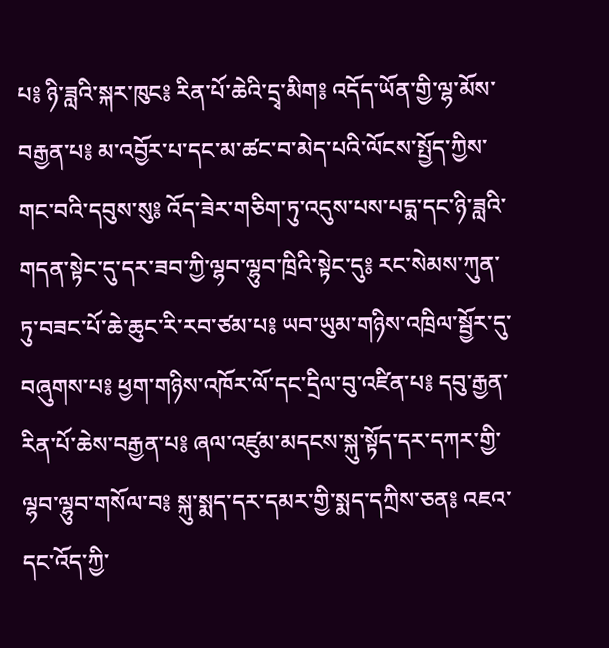པ༔ ཉི་ཟླའི་སྐར་ཁུང༔ རིན་པོ་ཆེའི་དྲྭ་མིག༔ འདོད་ཡོན་གྱི་ལྷ་མོས་བརྒྱན་པ༔ མ་འབྱོར་པ་དང་མ་ཚང་བ་མེད་པའི་ལོངས་སྤྱོད་ཀྱིས་གང་བའི་དབུས་སུ༔ འོད་ཟེར་གཅིག་ཏུ་འདུས་པས་པདྨ་དང་ཉི་ཟླའི་གདན་སྟེང་དུ་དར་ཟབ་ཀྱི་ལྷབ་ལྷུབ་ཁྲིའི་སྟེང་དུ༔ རང་སེམས་ཀུན་ཏུ་བཟང་པོ་ཆེ་ཆུང་རི་རབ་ཙམ་པ༔ ཡབ་ཡུམ་གཉིས་འཁྲིལ་སྦྱོར་དུ་བཞུགས་པ༔ ཕྱག་གཉིས་འཁོར་ལོ་དང་དྲིལ་བུ་འཛིན་པ༔ དབུ་རྒྱན་རིན་པོ་ཆེས་བརྒྱན་པ༔ ཞལ་འཛུམ་མདངས་སྐུ་སྟོད་དར་དཀར་གྱི་ལྷབ་ལྷུབ་གསོལ་བ༔ སྐུ་སྨད་དར་དམར་གྱི་སྨད་དཀྲིས་ཅན༔ འཇའ་དང་འོད་ཀྱི་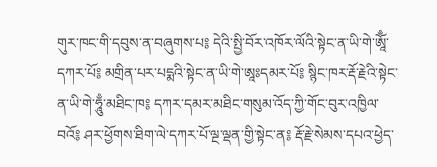གུར་ཁང་གི་དབུས་ན་བཞུགས་པ༔ དེའི་སྤྱི་བོར་འཁོར་ལོའི་སྟེང་ན་ཡི་གེ་ཨཱོྃ་དཀར་པོ༔ མགྲིན་པར་པདྨའི་སྟེང་ན་ཡི་གེ་ཨཱཿདམར་པོ༔ སྙིང་ཁར་རྡོ་རྗེའི་སྟེང་ན་ཡི་གེ་ཧཱུྃ་མཐིང་ཁ༔ དཀར་དམར་མཐིང་གསུམ་འོད་ཀྱི་གོང་བུར་འཁྱིལ་བའོ༔ ཤར་ཕྱོགས་ཐིག་ལེ་དཀར་པོ་ལྔ་ལྡན་གྱི་སྟེང་ན༔ རྡོ་རྗེ་སེམས་དཔའ་ཕྱེད་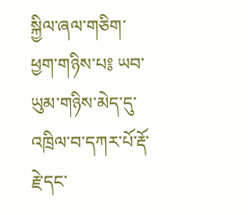སྐྱིལ་ཞལ་གཅིག་ཕྱག་གཉིས་པ༔ ཡབ་ཡུམ་གཉིས་མེད་དུ་འཁྲིལ་བ་དཀར་པོ་རྡོ་རྗེ་དང་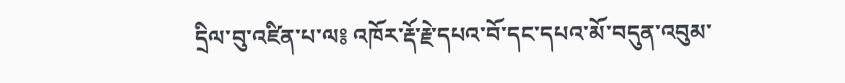དྲིལ་བུ་འཛིན་པ་ལ༔ འཁོར་རྡོ་རྗེ་དཔའ་བོ་དང་དཔའ་མོ་བདུན་འབུམ་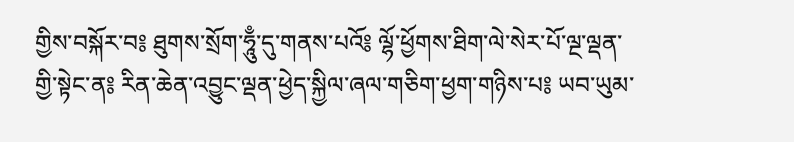གྱིས་བསྐོར་བ༔ ཐུགས་སྲོག་ཧཱུྃ་དུ་གནས་པའོ༔ ལྷོ་ཕྱོགས་ཐིག་ལེ་སེར་པོ་ལྔ་ལྡན་གྱི་སྟེང་ན༔ རིན་ཆེན་འབྱུང་ལྡན་ཕྱེད་སྐྱིལ་ཞལ་གཅིག་ཕྱག་གཉིས་པ༔ ཡབ་ཡུམ་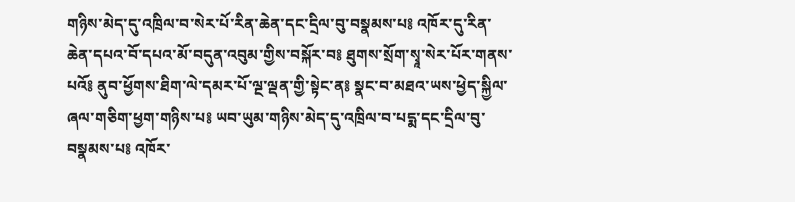གཉིས་མེད་དུ་འཁྲིལ་བ་སེར་པོ་རིན་ཆེན་དང་དྲིལ་བུ་བསྣམས་པ༔ འཁོར་དུ་རིན་ཆེན་དཔའ་བོ་དཔའ་མོ་བདུན་འབུམ་གྱིས་བསྐོར་བ༔ ཐུགས་སྲོག་སྭཱ་སེར་པོར་གནས་པའོ༔ ནུབ་ཕྱོགས་ཐིག་ལེ་དམར་པོ་ལྔ་ལྡན་གྱི་སྟེང་ན༔ སྣང་བ་མཐའ་ཡས་ཕྱེད་སྐྱིལ་ཞལ་གཅིག་ཕྱག་གཉིས་པ༔ ཡབ་ཡུམ་གཉིས་མེད་དུ་འཁྲིལ་བ་པདྨ་དང་དྲིལ་བུ་བསྣམས་པ༔ འཁོར་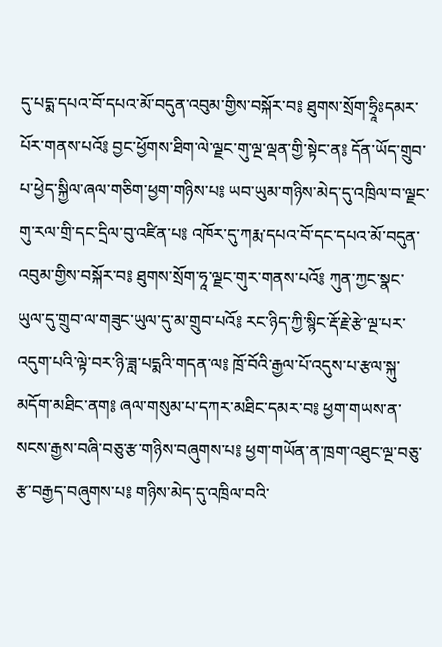དུ་པདྨ་དཔའ་བོ་དཔའ་མོ་བདུན་འབུམ་གྱིས་བསྐོར་བ༔ ཐུགས་སྲོག་ཧྲཱིཿདམར་པོར་གནས་པའོ༔ བྱང་ཕྱོགས་ཐིག་ལེ་ལྗང་གུ་ལྔ་ལྡན་གྱི་སྟེང་ན༔ དོན་ཡོད་གྲུབ་པ་ཕྱེད་སྐྱིལ་ཞལ་གཅིག་ཕྱག་གཉིས་པ༔ ཡབ་ཡུམ་གཉིས་མེད་དུ་འཁྲིལ་བ་ལྗང་གུ་རལ་གྲི་དང་དྲིལ་བུ་འཛིན་པ༔ འཁོར་དུ་ཀརྨ་དཔའ་བོ་དང་དཔའ་མོ་བདུན་འབུམ་གྱིས་བསྐོར་བ༔ ཐུགས་སྲོག་ཧཱ་ལྗང་གུར་གནས་པའོ༔ ཀུན་ཀྱང་སྣང་ཡུལ་དུ་གྲུབ་ལ་གཟུང་ཡུལ་དུ་མ་གྲུབ་པའོ༔ རང་ཉིད་ཀྱི་སྙིང་རྡོ་རྗེ་རྩེ་ལྔ་པར་འདུག་པའི་ལྟེ་བར་ཉི་ཟླ་པདྨའི་གདན་ལ༔ ཁྲོ་བོའི་རྒྱལ་པོ་འདུས་པ་རྩལ་སྐུ་མདོག་མཐིང་ནག༔ ཞལ་གསུམ་པ་དཀར་མཐིང་དམར་བ༔ ཕྱག་གཡས་ན་སངས་རྒྱས་བཞི་བཅུ་རྩ་གཉིས་བཞུགས་པ༔ ཕྱག་གཡོན་ན་ཁྲག་འཐུང་ལྔ་བཅུ་རྩ་བརྒྱད་བཞུགས་པ༔ གཉིས་མེད་དུ་འཁྲིལ་བའི་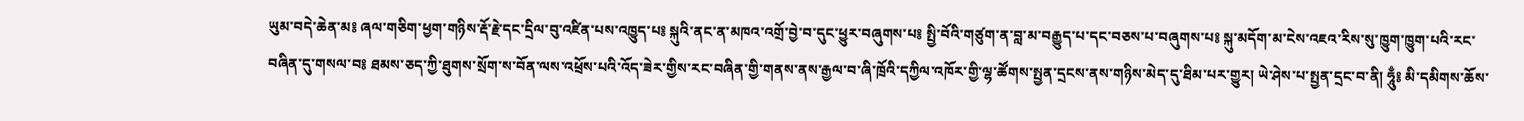ཡུམ་བདེ་ཆེན་མ༔ ཞལ་གཅིག་ཕྱག་གཉིས་རྡོ་རྗེ་དང་དྲིལ་བུ་འཛིན་པས་འཁྱུད་པ༔ སྐུའི་ནང་ན་མཁའ་འགྲོ་བྱེ་བ་དུང་ཕྱུར་བཞུགས་པ༔ སྤྱི་བོའི་གཙུག་ན་བླ་མ་བརྒྱུད་པ་དང་བཅས་པ་བཞུགས་པ༔ སྐུ་མདོག་མ་ངེས་འཇའ་རིས་སུ་ཁྱུག་ཁྱུག་པའི་རང་བཞིན་དུ་གསལ་བ༔ ཐམས་ཅད་ཀྱི་ཐུགས་སྲོག་ས་བོན་ལས་འཕྲོས་པའི་འོད་ཟེར་གྱིས་རང་བཞིན་གྱི་གནས་ནས་རྒྱལ་བ་ཞི་ཁྲོའི་དཀྱིལ་འཁོར་གྱི་ལྷ་ཚོགས་སྤྱན་དྲངས་ནས་གཉིས་མེད་དུ་ཐིམ་པར་གྱུར། ཡེ་ཤེས་པ་སྤྱན་དྲང་བ་ནི། ཧཱུྃ༔ མི་དམིགས་ཆོས་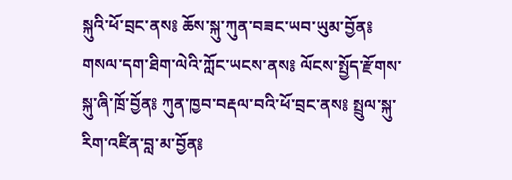སྐུའི་ཕོ་བྲང་ནས༔ ཆོས་སྐུ་ཀུན་བཟང་ཡབ་ཡུམ་བྱོན༔ གསལ་དག་ཐིག་ལེའི་ཀློང་ཡངས་ནས༔ ལོངས་སྤྱོད་རྫོགས་སྐུ་ཞི་ཁྲོ་བྱོན༔ ཀུན་ཁྱབ་བརྡལ་བའི་ཕོ་བྲང་ནས༔ སྤྲུལ་སྐུ་རིག་འཛིན་བླ་མ་བྱོན༔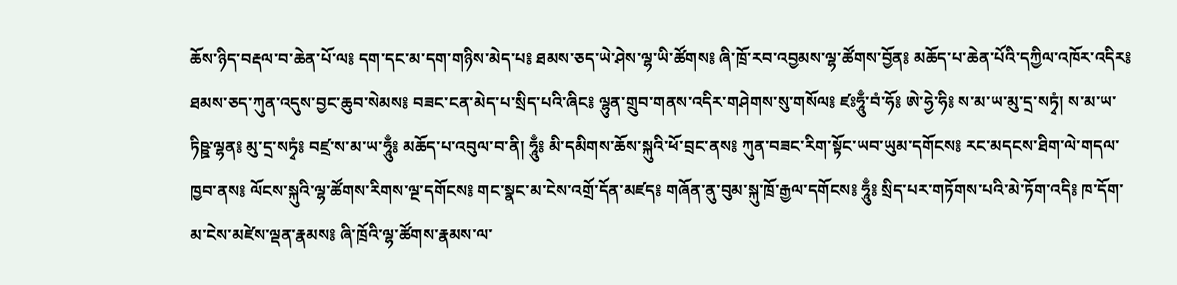ཆོས་ཉིད་བརྡལ་བ་ཆེན་པོ་ལ༔ དག་དང་མ་དག་གཉིས་མེད་པ༔ ཐམས་ཅད་ཡེ་ཤེས་ལྷ་ཡི་ཚོགས༔ ཞི་ཁྲོ་རབ་འབྱམས་ལྷ་ཚོགས་བྱོན༔ མཆོད་པ་ཆེན་པོའི་དཀྱིལ་འཁོར་འདིར༔ ཐམས་ཅད་ཀུན་འདུས་བྱང་ཆུབ་སེམས༔ བཟང་ངན་མེད་པ་སྲིད་པའི་ཞིང༔ ལྷུན་གྲུབ་གནས་འདིར་གཤེགས་སུ་གསོལ༔ ཛཿཧཱུྃ་བཾ་ཧོ༔ ཨེ་ཧྱེ་ཧི༔ ས་མ་ཡ་མུ་དྲ་སཏྭཾ། ས་མ་ཡ་ཏིཥྛ་ལྷན༔ མུ་དྲ་སཏྭཾ༔ བཛྲ་ས་མ་ཡ་ཧཱུྃ༔ མཆོད་པ་འབུལ་བ་ནི། ཧཱུྃ༔ མི་དམིགས་ཆོས་སྐུའི་ཕོ་བྲང་ནས༔ ཀུན་བཟང་རིག་སྟོང་ཡབ་ཡུམ་དགོངས༔ རང་མདངས་ཐིག་ལེ་གདལ་ཁྱབ་ནས༔ ལོངས་སྐུའི་ལྷ་ཚོགས་རིགས་ལྔ་དགོངས༔ གང་སྣང་མ་ངེས་འགྲོ་དོན་མཛད༔ གཞོན་ནུ་བུམ་སྐུ་ཁྲོ་རྒྱལ་དགོངས༔ ཧཱུྃ༔ སྲིད་པར་གཏོགས་པའི་མེ་ཏོག་འདི༔ ཁ་དོག་མ་ངེས་མཛེས་ལྡན་རྣམས༔ ཞི་ཁྲོའི་ལྷ་ཚོགས་རྣམས་ལ་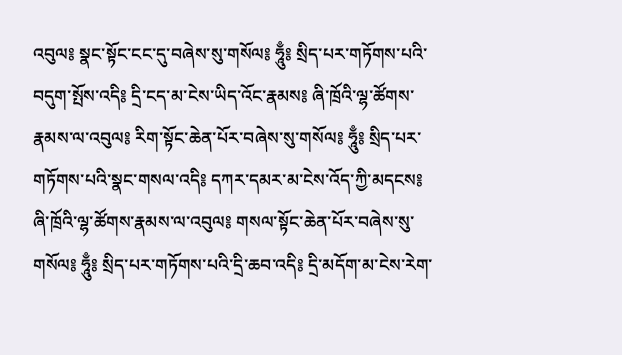འབུལ༔ སྣང་སྟོང་ངང་དུ་བཞེས་སུ་གསོལ༔ ཧཱུྃ༔ སྲིད་པར་གཏོགས་པའི་བདུག་སྤོས་འདི༔ དྲི་ངད་མ་ངེས་ཡིད་འོང་རྣམས༔ ཞི་ཁྲོའི་ལྷ་ཚོགས་རྣམས་ལ་འབུལ༔ རིག་སྟོང་ཆེན་པོར་བཞེས་སུ་གསོལ༔ ཧཱུྃ༔ སྲིད་པར་གཏོགས་པའི་སྣང་གསལ་འདི༔ དཀར་དམར་མ་ངེས་འོད་ཀྱི་མདངས༔ ཞི་ཁྲོའི་ལྷ་ཚོགས་རྣམས་ལ་འབུལ༔ གསལ་སྟོང་ཆེན་པོར་བཞེས་སུ་གསོལ༔ ཧཱུྃ༔ སྲིད་པར་གཏོགས་པའི་དྲི་ཆབ་འདི༔ དྲི་མདོག་མ་ངེས་རེག་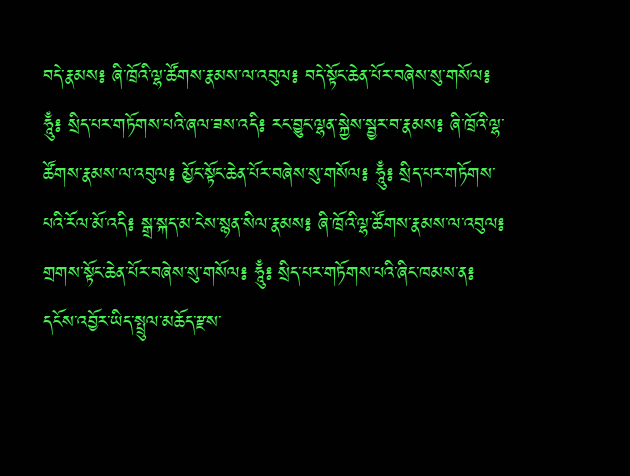བདེ་རྣམས༔ ཞི་ཁྲོའི་ལྷ་ཚོགས་རྣམས་ལ་འབུལ༔ བདེ་སྟོང་ཆེན་པོར་བཞེས་སུ་གསོལ༔ ཧཱུྃ༔ སྲིད་པར་གཏོགས་པའི་ཞལ་ཟས་འདི༔ རང་བྱུང་ལྷན་སྐྱེས་སྦྱར་བ་རྣམས༔ ཞི་ཁྲོའི་ལྷ་ཚོགས་རྣམས་ལ་འབུལ༔ མྱོང་སྟོང་ཆེན་པོར་བཞེས་སུ་གསོལ༔ ཧཱུྃ༔ སྲིད་པར་གཏོགས་པའི་རོལ་མོ་འདི༔ སྒྲ་སྐད་མ་ངེས་སྙན་སིལ་རྣམས༔ ཞི་ཁྲོའི་ལྷ་ཚོགས་རྣམས་ལ་འབུལ༔ གྲགས་སྟོང་ཆེན་པོར་བཞེས་སུ་གསོལ༔ ཧཱུྃ༔ སྲིད་པར་གཏོགས་པའི་ཞིང་ཁམས་ན༔ དངོས་འབྱོར་ཡིད་སྤྲུལ་མཆོད་རྫས་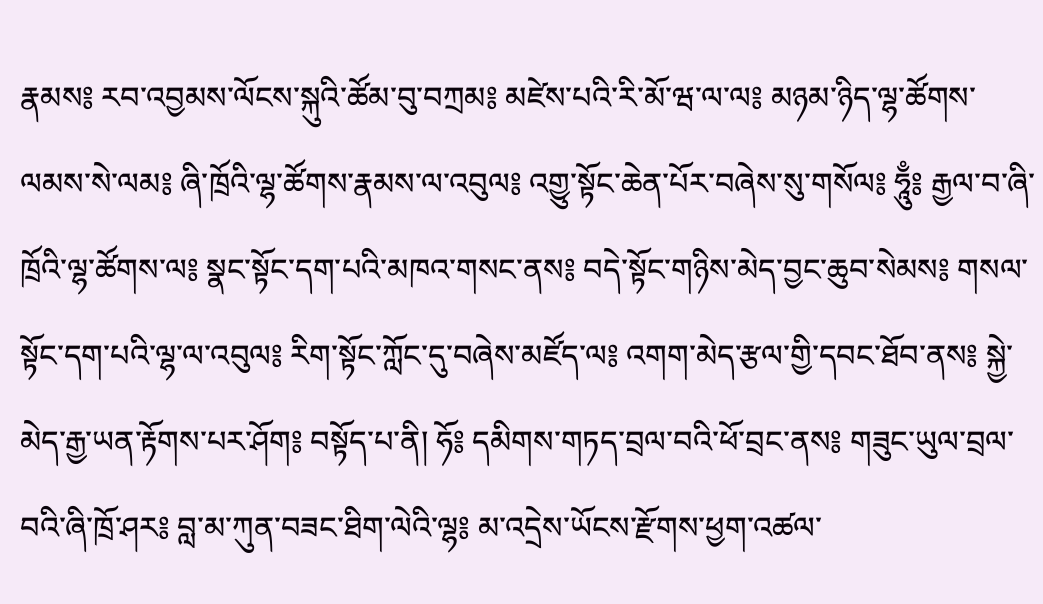རྣམས༔ རབ་འབྱམས་ལོངས་སྐུའི་ཚོམ་བུ་བཀྲམ༔ མཛེས་པའི་རི་མོ་ཝ་ལ་ལ༔ མཉམ་ཉིད་ལྷ་ཚོགས་ལམས་སེ་ལམ༔ ཞི་ཁྲོའི་ལྷ་ཚོགས་རྣམས་ལ་འབུལ༔ འགྱུ་སྟོང་ཆེན་པོར་བཞེས་སུ་གསོལ༔ ཧཱུྃ༔ རྒྱལ་བ་ཞི་ཁྲོའི་ལྷ་ཚོགས་ལ༔ སྣང་སྟོང་དག་པའི་མཁའ་གསང་ནས༔ བདེ་སྟོང་གཉིས་མེད་བྱང་ཆུབ་སེམས༔ གསལ་སྟོང་དག་པའི་ལྷ་ལ་འབུལ༔ རིག་སྟོང་ཀློང་དུ་བཞེས་མཛོད་ལ༔ འགག་མེད་རྩལ་གྱི་དབང་ཐོབ་ནས༔ སྐྱེ་མེད་རྒྱ་ཡན་རྟོགས་པར་ཤོག༔ བསྟོད་པ་ནི། ཧོ༔ དམིགས་གཏད་བྲལ་བའི་ཕོ་བྲང་ནས༔ གཟུང་ཡུལ་བྲལ་བའི་ཞི་ཁྲོ་ཤར༔ བླ་མ་ཀུན་བཟང་ཐིག་ལེའི་ལྷ༔ མ་འདྲེས་ཡོངས་རྫོགས་ཕྱག་འཚལ་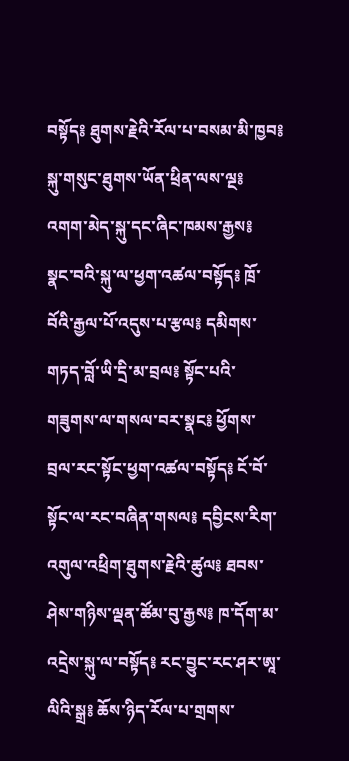བསྟོད༔ ཐུགས་རྗེའི་རོལ་པ་བསམ་མི་ཁྱབ༔ སྐུ་གསུང་ཐུགས་ཡོན་ཕྲིན་ལས་ལྔ༔ འགག་མེད་སྐུ་དང་ཞིང་ཁམས་རྒྱས༔ སྣང་བའི་སྐུ་ལ་ཕྱག་འཚལ་བསྟོད༔ ཁྲོ་བོའི་རྒྱལ་པོ་འདུས་པ་རྩལ༔ དམིགས་གཏད་བློ་ཡི་དྲི་མ་བྲལ༔ སྟོང་པའི་གཟུགས་ལ་གསལ་བར་སྣང༔ ཕྱོགས་བྲལ་རང་སྟོང་ཕྱག་འཚལ་བསྟོད༔ ངོ་བོ་སྟོང་ལ་རང་བཞིན་གསལ༔ དབྱིངས་རིག་འགུལ་འཕྲིག་ཐུགས་རྗེའི་ཚུལ༔ ཐབས་ཤེས་གཉིས་ལྡན་ཚོམ་བུ་རྒྱས༔ ཁ་དོག་མ་འདྲེས་སྐུ་ལ་བསྟོད༔ རང་བྱུང་རང་ཤར་ཨཱ་ལིའི་སྒྲ༔ ཆོས་ཉིད་རོལ་པ་གྲགས་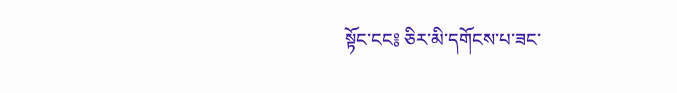སྟོང་ངང༔ ཅིར་མི་དགོངས་པ་ཟང་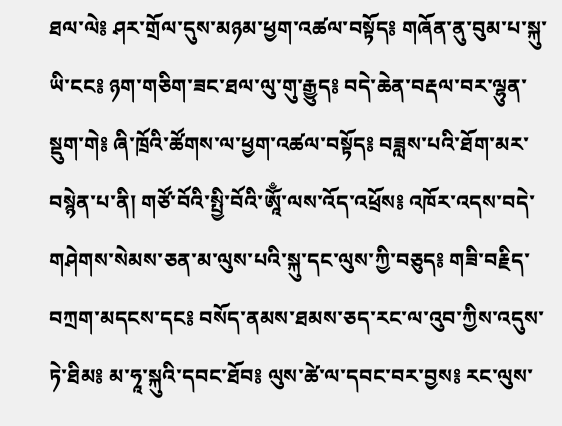ཐལ་ལེ༔ ཤར་གྲོལ་དུས་མཉམ་ཕྱག་འཚལ་བསྟོད༔ གཞོན་ནུ་བུམ་པ་སྐུ་ཡི་ངང༔ ཉག་གཅིག་ཟང་ཐལ་ལུ་གུ་རྒྱུད༔ བདེ་ཆེན་བརྡལ་བར་ལྷུན་སྡུག་གེ༔ ཞི་ཁྲོའི་ཚོགས་ལ་ཕྱག་འཚལ་བསྟོད༔ བཟླས་པའི་ཐོག་མར་བསྙེན་པ་ནི། གཙོ་བོའི་སྤྱི་བོའི་ཨཱོྃ་ལས་འོད་འཕྲོས༔ འཁོར་འདས་བདེ་གཤེགས་སེམས་ཅན་མ་ལུས་པའི་སྐུ་དང་ལུས་ཀྱི་བཅུད༔ གཟི་བརྗིད་བཀྲག་མདངས་དང༔ བསོད་ནམས་ཐམས་ཅད་རང་ལ་འུབ་ཀྱིས་འདུས་ཏེ་ཐིམ༔ མ་ཧཱ་སྐུའི་དབང་ཐོབ༔ ལུས་ཚེ་ལ་དབང་བར་བྱས༔ རང་ལུས་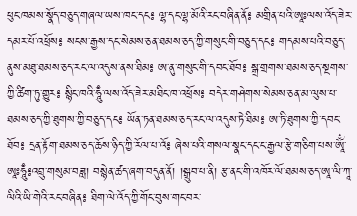ཕུང་ཁམས་སྣོད་བཅུད་གཞལ་ཡས་ཁང་དང༔ ལྷ་དང་ལྷ་མོའི་རང་བཞིན་ནོ༔ མགྲིན་པའི་ཨཱཿལས་འོད་ཟེར་དམར་པོ་འཕྲོས༔ སངས་རྒྱས་དང་སེམས་ཅན་ཐམས་ཅད་ཀྱི་གསུང་གི་བཅུད་དང༔ གདམས་པའི་བཅུད་ནུས་མཐུ་ཐམས་ཅད་རང་ལ་འདུས་ནས་ཐིམ༔ ཨ་ནུ་གསུང་གི་དབང་ཐོབ༔ སྒྲ་གྲགས་ཐམས་ཅད་སྔགས་ཀྱི་ཚིག་ཏུ་གྱུར༔ སྙིང་ཁའི་ཧཱུྃ་ལས་འོད་ཟེར་མཐིང་ཁ་འཕྲོས༔ བདེར་གཤེགས་སེམས་ཅན་མ་ལུས་པ་ཐམས་ཅད་ཀྱི་ཐུགས་ཀྱི་བཅུད་དང༔ ཡོན་ཏན་ཐམས་ཅད་རང་ལ་འདུས་ཏེ་ཐིམ༔ ཨ་ཏི་ཐུགས་ཀྱི་དབང་ཐོབ༔ དྲན་རྟོག་ཐམས་ཅད་ཆོས་ཉིད་ཀྱི་རོལ་པ་འོ༔ ཞེས་པའི་གསལ་སྣང་དང་ང་རྒྱལ་རྩེ་གཅིག་པས་ཨཱོྃ་ཨཱཿཧཱུྃ༔འབྲུ་གསུམ་བཟླ། བསྙེན་ཚད་ཞག་བདུན་ནོ། །སྒྲུབ་པ་ནི། རྩ་ནང་གི་འཁོར་ལོ་ཐམས་ཅད་ཨཱ་ལི་ཀཱ་ལིའི་ཡི་གེའི་རང་བཞིན༔ ཐིག་ལེ་འོད་ཀྱི་གོང་བུས་གང་བར་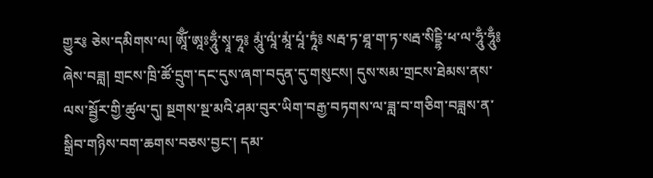གྱུར༔ ཅེས་དམིགས་ལ། ཨཱོྃ་ཨཱཿཧཱུྃ་སྭཱ་ཧཱ༔ མཱུཾ་ལཱཾ་མཱཾ་པཱཾ་ཏཱཾ༔ སརྦ་ཏ་ཐཱ་ག་ཏ་སརྦ་སིདྡྷི་ཕ་ལ་ཧཱུྃ་ཧཱུྃ༔ ཞེས་བཟླ། གྲངས་ཁྲི་ཚོ་དྲུག་དང་དུས་ཞག་བདུན་དུ་གསུངས། དུས་སམ་གྲངས་ཐེམས་ནས་ལས་སྦྱོར་གྱི་ཚུལ་དུ། སྔགས་སྔ་མའི་ཤམ་བུར་ཡིག་བརྒྱ་བཏགས་ལ་ཟླ་བ་གཅིག་བཟླས་ན་སྒྲིབ་གཉིས་བག་ཆགས་བཅས་བྱང་། དམ་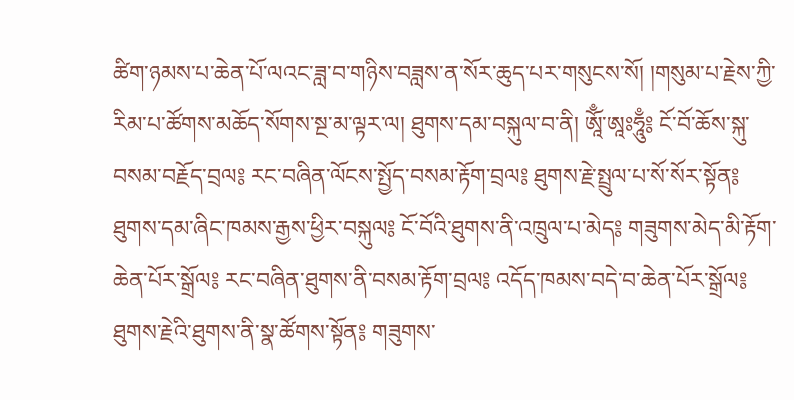ཚིག་ཉམས་པ་ཆེན་པོ་ལའང་ཟླ་བ་གཉིས་བཟླས་ན་སོར་ཆུད་པར་གསུངས་སོ། །གསུམ་པ་རྗེས་ཀྱི་རིམ་པ་ཚོགས་མཆོད་སོགས་སྔ་མ་ལྟར་ལ། ཐུགས་དམ་བསྐུལ་བ་ནི། ཨཱོྃ་ཨཱཿཧཱུྃ༔ ངོ་བོ་ཆོས་སྐུ་བསམ་བརྗོད་བྲལ༔ རང་བཞིན་ལོངས་སྤྱོད་བསམ་རྟོག་བྲལ༔ ཐུགས་རྗེ་སྤྲུལ་པ་སོ་སོར་སྟོན༔ ཐུགས་དམ་ཞིང་ཁམས་རྒྱས་ཕྱིར་བསྐུལ༔ ངོ་བོའི་ཐུགས་ནི་འཁྲུལ་པ་མེད༔ གཟུགས་མེད་མི་རྟོག་ཆེན་པོར་སྒྲོལ༔ རང་བཞིན་ཐུགས་ནི་བསམ་རྟོག་བྲལ༔ འདོད་ཁམས་བདེ་བ་ཆེན་པོར་སྒྲོལ༔ ཐུགས་རྗེའི་ཐུགས་ནི་སྣ་ཚོགས་སྟོན༔ གཟུགས་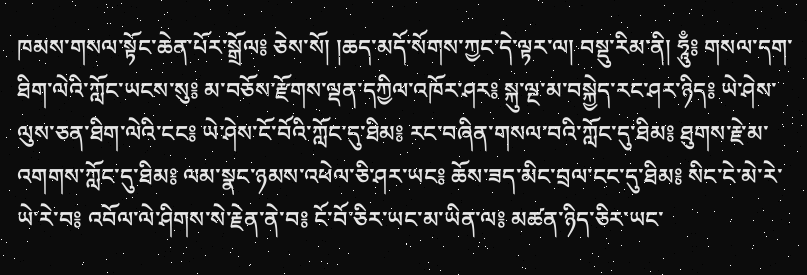ཁམས་གསལ་སྟོང་ཆེན་པོར་སྒྲོལ༔ ཅེས་སོ། །ཆད་མདོ་སོགས་ཀྱང་དེ་ལྟར་ལ། བསྡུ་རིམ་ནི། ཧཱུྃ༔ གསལ་དག་ཐིག་ལེའི་ཀློང་ཡངས་སུ༔ མ་བཅོས་རྫོགས་ལྡན་དཀྱིལ་འཁོར་ཤར༔ སྐུ་ལྔ་མ་བསྐྱེད་རང་ཤར་ཉིད༔ ཡེ་ཤེས་ལུས་ཅན་ཐིག་ལེའི་ངང༔ ཡེ་ཤེས་ངོ་བོའི་ཀློང་དུ་ཐིམ༔ རང་བཞིན་གསལ་བའི་ཀློང་དུ་ཐིམ༔ ཐུགས་རྗེ་མ་འགགས་ཀློང་དུ་ཐིམ༔ ལམ་སྣང་ཉམས་འཕེལ་ཅི་ཤར་ཡང༔ ཆོས་ཟད་མིང་བྲལ་ངང་དུ་ཐིམ༔ སིང་ངེ་མེ་རེ་ཡེ་རེ་བ༔ འབོལ་ལེ་ཤིགས་སེ་རྗེན་ནེ་བ༔ ངོ་བོ་ཅིར་ཡང་མ་ཡིན་ལ༔ མཚན་ཉིད་ཅིར་ཡང་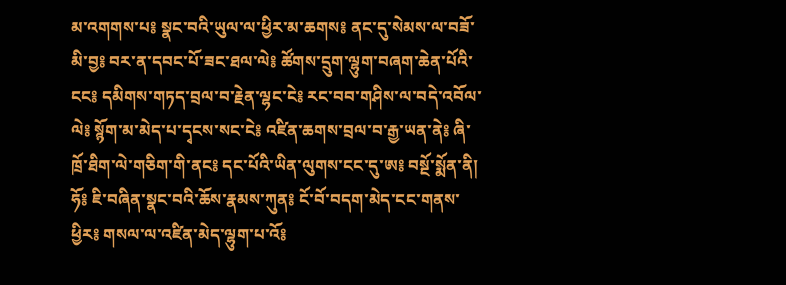མ་འགགས་པ༔ སྣང་བའི་ཡུལ་ལ་ཕྱིར་མ་ཆགས༔ ནང་དུ་སེམས་ལ་བཟོ་མི་བྱ༔ བར་ན་དབང་པོ་ཟང་ཐལ་ལེ༔ ཚོགས་དྲུག་ལྷུག་བཞག་ཆེན་པོའི་ངང༔ དམིགས་གཏད་བྲལ་བ་རྗེན་ལྷང་ངེ༔ རང་བབ་གཤིས་ལ་བདེ་འབོལ་ལེ༔ སྙོག་མ་མེད་པ་དྭངས་སང་ངེ༔ འཛིན་ཆགས་བྲལ་བ་རྒྱ་ཡན་ནེ༔ ཞི་ཁྲོ་ཐིག་ལེ་གཅིག་གི་ནང༔ དང་པོའི་ཡིན་ལུགས་ངང་དུ་ཨ༔ བསྔོ་སྨོན་ནི། ཧོ༔ ཇི་བཞིན་སྣང་བའི་ཆོས་རྣམས་ཀུན༔ ངོ་བོ་བདག་མེད་ངང་གནས་ཕྱིར༔ གསལ་ལ་འཛིན་མེད་ལྷུག་པ་འོ༔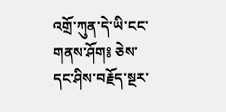འགྲོ་ཀུན་དེ་ཡི་ངང་གནས་ཤོག༔ ཅེས་དང་ཤིས་བརྗོད་སྔར་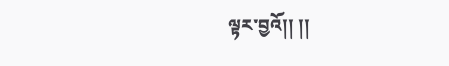ལྟར་བྱའོ།། །།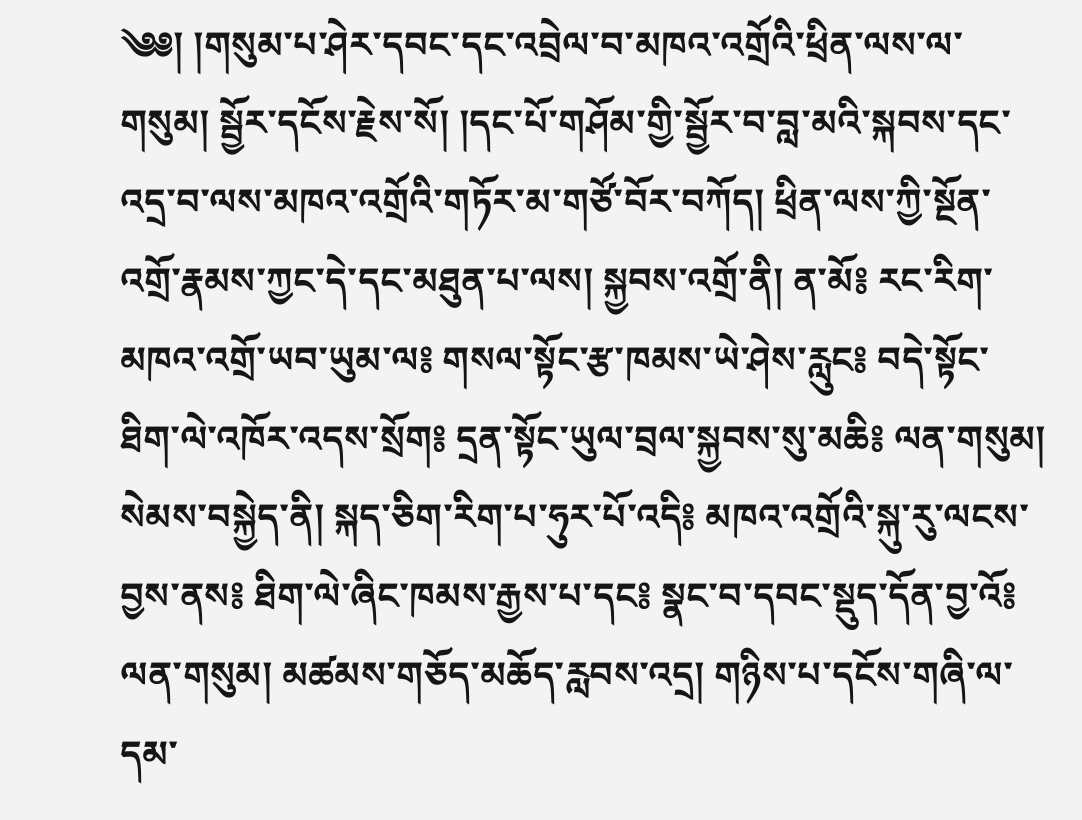༄༅། །གསུམ་པ་ཤེར་དབང་དང་འབྲེལ་བ་མཁའ་འགྲོའི་ཕྲིན་ལས་ལ་གསུམ། སྦྱོར་དངོས་རྗེས་སོ། །དང་པོ་གཤོམ་གྱི་སྦྱོར་བ་བླ་མའི་སྐབས་དང་འདྲ་བ་ལས་མཁའ་འགྲོའི་གཏོར་མ་གཙོ་བོར་བཀོད། ཕྲིན་ལས་ཀྱི་སྔོན་འགྲོ་རྣམས་ཀྱང་དེ་དང་མཐུན་པ་ལས། སྐྱབས་འགྲོ་ནི། ན་མོ༔ རང་རིག་མཁའ་འགྲོ་ཡབ་ཡུམ་ལ༔ གསལ་སྟོང་རྩ་ཁམས་ཡེ་ཤེས་རླུང༔ བདེ་སྟོང་ཐིག་ལེ་འཁོར་འདས་སྲོག༔ དྲན་སྟོང་ཡུལ་བྲལ་སྐྱབས་སུ་མཆི༔ ལན་གསུམ། སེམས་བསྐྱེད་ནི། སྐད་ཅིག་རིག་པ་ཧུར་པོ་འདི༔ མཁའ་འགྲོའི་སྐུ་རུ་ལངས་བྱས་ནས༔ ཐིག་ལེ་ཞིང་ཁམས་རྒྱས་པ་དང༔ སྣང་བ་དབང་སྡུད་དོན་བྱ་འོ༔ ལན་གསུམ། མཚམས་གཅོད་མཆོད་རླབས་འདྲ། གཉིས་པ་དངོས་གཞི་ལ་དམ་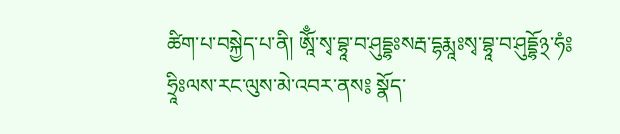ཚིག་པ་བསྐྱེད་པ་ནི། ཨཱོྃ་སྭ་བྷཱ་བ་ཤུདྡྷཿསརྦ་དྷརྨཱཿསྭ་བྷཱ་བ་ཤུདྡྷོ྅་ཧཾ༔ ཧྲཱིཿལས་རང་ལུས་མེ་འབར་ནས༔ སྣོད་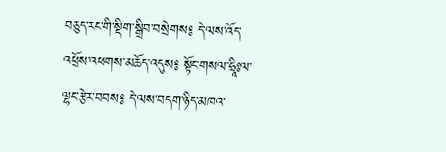བཅུད་རང་གི་སྡིག་སྒྲིབ་བསྲེགས༔ དེ་ལས་འོད་འཕྲོས་འཕགས་མཆོད་འདུས༔ སྟོང་གསལ་ཧྲཱིཿལ་ལྷང་རྩེར་བབས༔ དེ་ལས་བདག་ཉིད་མཁའ་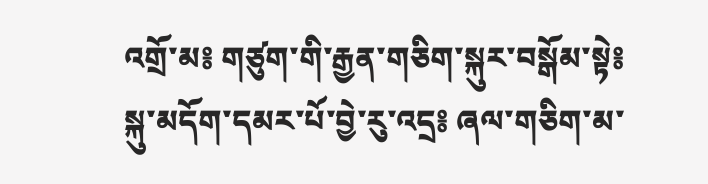འགྲོ་མ༔ གཙུག་གི་རྒྱན་གཅིག་སྐུར་བསྒོམ་སྟེ༔ སྐུ་མདོག་དམར་པོ་བྱེ་རུ་འདྲ༔ ཞལ་གཅིག་མ་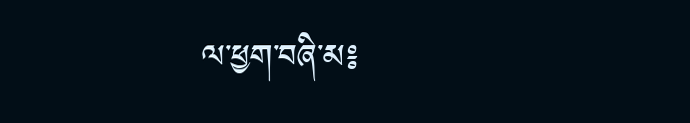ལ་ཕྱག་བཞི་མ༔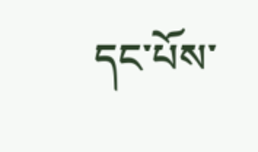དང་པོས་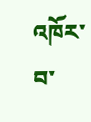འཁོར་བ་